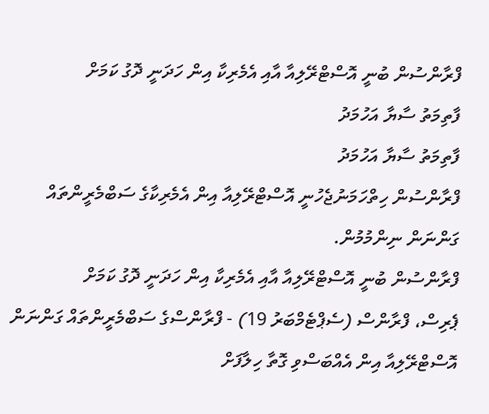ފްރާންސުން ބުނީ އޮސްޓްރޭލިއާ އާއި އެމެރިކާ އިން ހަދަނީ ދޮގު ކަމަށް
ފާތިމަތު ސާޔާ އަހުމަދު
ފާތިމަތު ސާޔާ އަހުމަދު
ފްރާންސުން ހިތްހަމަނުޖެހުނީ އޮސްޓްރޭލިއާ އިން އެމެރިކާގެ ސަބްމެރީންތައް ގަންނަން ނިންމުމުން.
ފްރާންސުން ބުނީ އޮސްޓްރޭލިއާ އާއި އެމެރިކާ އިން ހަދަނީ ދޮގު ކަމަށް
ޕެރިސް، ފްރާންސް (ސެޕްޓެމްބަރު 19) - ފްރާންސްގެ ސަބްމެރީންތައް ގަންނަން އޮސްޓްރޭލިއާ އިން އެއްބަސްވި ގޮތާ ހިލާފަށް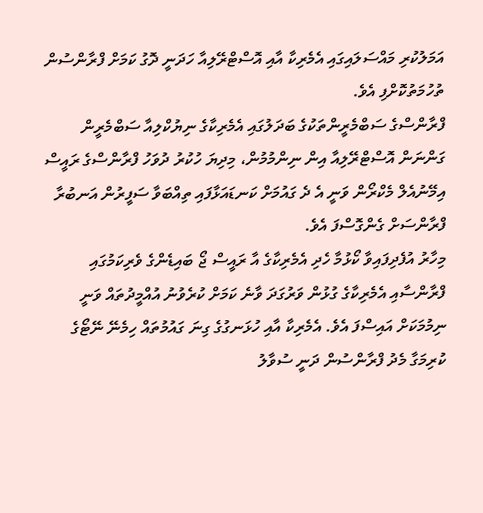އަމަލުކުރި މައްސަލައިގައި އެމެރިކާ އާއި އޮސްޓްރޭލިއާ ހަދަނީ ދޮގު ކަމަށް ފްރާންސުން ތުހުމަތުކޮށްފި އެވެ.
ފްރާންސްގެ ސަބްމެރީންތަކުގެ ބަދަލުގައި އެމެރިކާގެ ނިޔުކްލިއާ ސަބްމެރީން ގަންނަން އޮސްޓްރޭލިއާ އިން ނިންމުމުން، މިދިޔަ ހުކުރު ދުވަހު ފްރާންސްގެ ރައީސް އިމޭނުއެލް މެކްރޯން ވަނީ އެ ދެ ގައުމަށް ކަނޑައަޅާފައި ތިއްބަވާ ސަފީރުން އަނބުރާ ފްރާންސަށް ގެންގޮސްފަ އެވެ.
މިހާރު އުފެދިފައިވާ ކޯޅުމާ ހެދި އެމެރިކާގެ އާ ރައީސް ޖޯ ބައިޑެންގެ ވެރިކަމުގައި ފްރާންސާއި އެމެރިކާގެ ގުޅުން ވަރުގަދަ ވާނެ ކަމަށް ކުރެވުނު އުއްމީދުތައް ވަނީ ނިމުމަކަށް އައިސްފަ އެވެ. އެމެރިކާ އާއި ހުޅަނގުގެ ގިނަ ގައުމުތައް ހިމެނޭ ނޭޓޯގެ ކުރިމަގާ މެދު ފްރާންސުން ދަނީ ސުވާލު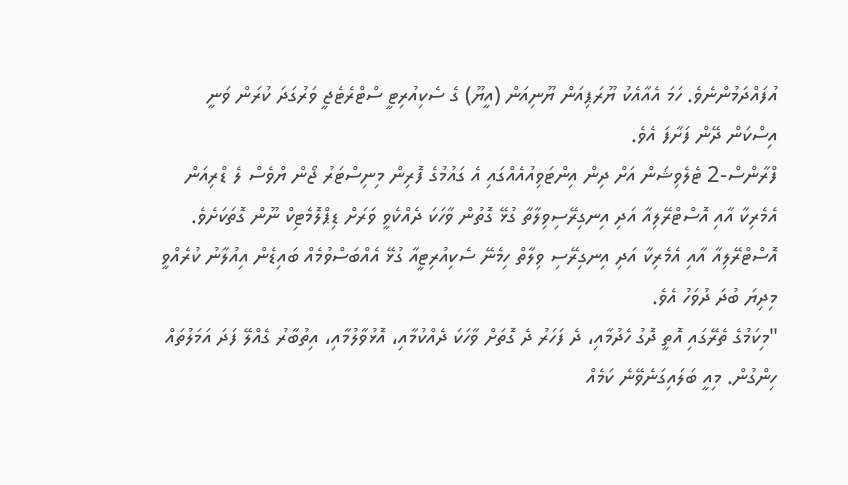އުފައްދަމުންނެވެ. ހަމަ އެއާއެކު ޔޫރަޕިއަން ޔޫނިއަން (އީޔޫ) ގެ ސެކިއުރިޓީ ސްޓްރެޓެޖީ ވަރުގަދަ ކުރަން ވަނީ އިސްކަން ދޭން ފަށާފަ އެވެ.
ފްރާންސް-2 ޓެލެވިޝަން އަށް ދިން އިންޓަވިއުއެއްގައި އެ ގައުމުގެ ފޮރިން މިނިސްޓަރު ޖޯން ޔްވެސް ލެ ޑްރިއަން އެމެރިކާ އާއި އޮސްޓްރޭލިއާ އަދި އިނގިރޭސިވިލާތާ ގުޅޭ ގޮތުން ވާހަކަ ދެއްކެވީ ވަރަށް ޑިޕްލޮމެޓިކް ނޫން ގޮތަކަށެވެ.
އޮސްޓްރޭލިއާ އާއި އެމެރިކާ އަދި އިނގިރޭސި ވިލާތް ހިމެނޭ ސެކިއުރިޓީއާ ގުޅޭ އެއްބަސްވުމެއް ބައިޑެން އިއުލާނު ކުރެއްވީ މިދިޔަ ބުދަ ދުވަހު އެވެ.
"މިކަމުގެ ތެރޭގައި އޮތީ ދޮގު ހެދުމާއި، ދެ ފަހަރު ދެ ގޮތަށް ވާހަކަ ދެއްކުމާއި، އޮޅުވާލުމާއި، އިތުބާރު ގެއްލޭ ފަދަ އަމަލުތައް ހިންގުން. މިއީ ބަލައިގަނެވޭނެ ކަމެއް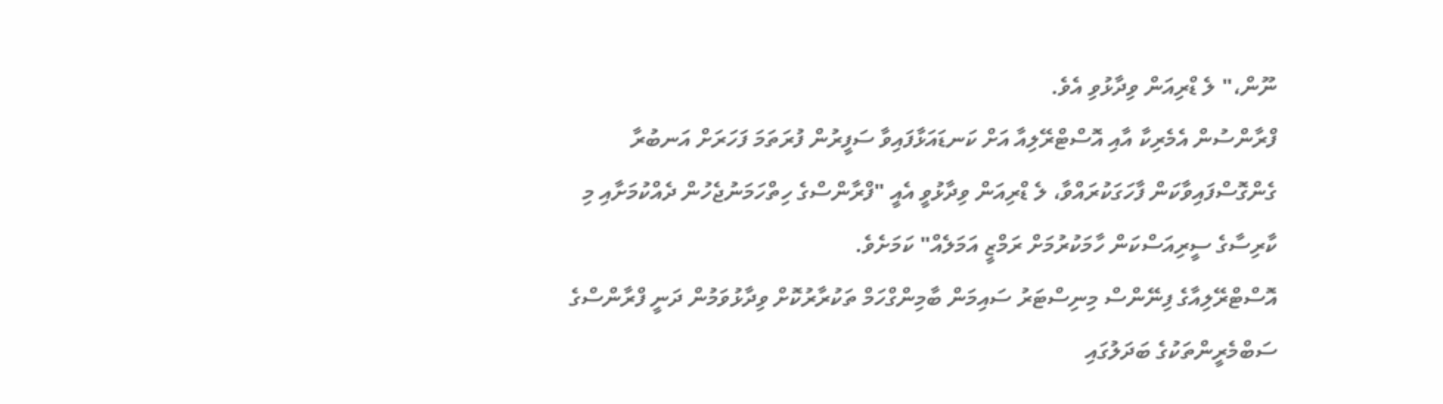ނޫން،" ލެ ޑްރިއަން ވިދާޅުވި އެވެ.
ފްރާންސުން އެމެރިކާ އާއި އޮސްޓްރޭލިއާ އަށް ކަނޑައަޅާފައިވާ ސަފީރުން ފުރަތަމަ ފަހަރަށް އަނބުރާ ގެންގޮސްފައިވާކަން ފާހަގަކުރައްވާ، ލެ ޑްރިއަން ވިދާޅުވީ އެއީ "ފްރާންސްގެ ހިތްހަމަނުޖެހުން ދެއްކުމަށާއި މި ކާރިސާގެ ސީރިއަސްކަން ހާމަކުރުމަށް ރަމްޒީ އަމަލެއް" ކަމަށެވެ.
އޮސްޓްރޭލިއާގެ ފިނޭންސް މިނިސްޓަރު ސައިމަން ބާމިންގްހަމް ތަކުރާރުކޮށް ވިދާޅުވަމުން ދަނީ ފްރާންސްގެ ސަބްމެރީންތަކުގެ ބަދަލުގައި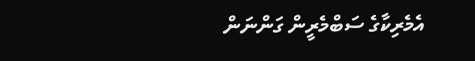އެމެރިކާގެ ސަބްމެރީން ގަންނަން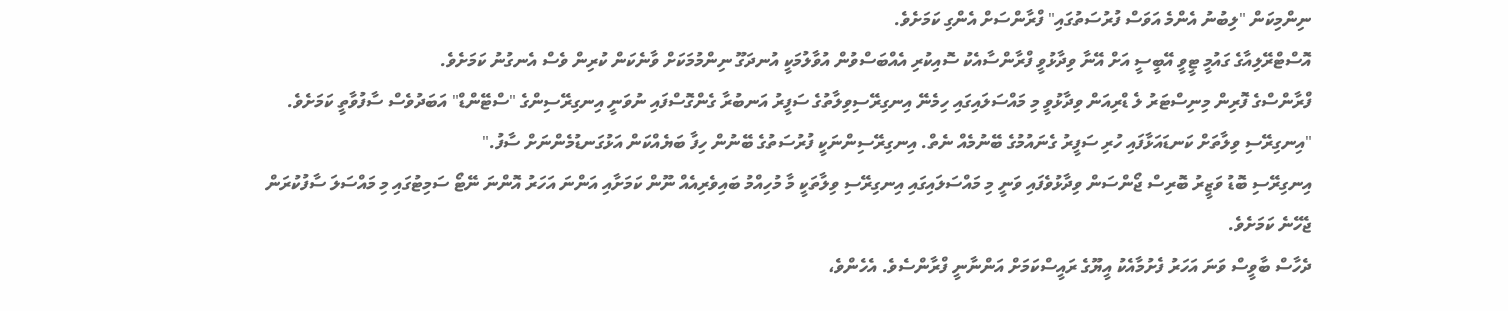ނިންމިކަން "ލިބުނު އެންމެ އަވަސް ފުރުސަތުގައި" ފްރާންސަށް އެންގި ކަމަށެވެ.
އޮސްޓްރޭލިއާގެ ގައުމީ ޓީވީ އޭބީސީ އަށް އޭނާ ވިދާޅުވީ ފްރާންސާއެކު ސޮއިކުރި އެއްބަސްވުން އުވާލުމަކީ އުނދަގޫ ނިންމުމަކަށް ވާނެކަން ކުރިން ވެސް އެނގުނު ކަމަށެވެ.
ފްރާންސްގެ ފޮރިން މިނިސްޓަރު ލެ ޑްރިއަން ވިދާޅުވީ މި މައްސަލައިގައި ހިމެނޭ އިނގިރޭސިވިލާތުގެ ސަފީރު އަނބުރާ ގެންގޮސްފައި ނުވަނީ އިނގިރޭސިންގެ "ސްޓޭންޑް" އަބަދުވެސް ސާފުވާތީ ކަމަށެވެ.
"އިނގިރޭސި ވިލާތަށް ކަނޑައަޅާފައި ހުރި ސަފީރު ގެނައުމުގެ ބޭނުމެއް ނެތް. އިނގިރޭސިންނަކީ ފުރުސަތުގެ ބޭނުން ހިފާ ބަޔެއްކަން އަޅުގަނޑުމެންނަށް ސާފު."
އިނގިރޭސި ބޮޑު ވަޒީރު ބޮރިސް ޖޯންސަން ވިދާޅުވެފައި ވަނީ މި މައްސަލައިގައި އިނގިރޭސި ވިލާތަކީ މާ މުހިއްމު ބައިވެރިއެއް ނޫން ކަމަށާއި އަންނަ އަހަރު އޮންނަ ނޭޓޯ ސަމިޓުގައި މި މައްސަލަ ސާފުކުރަން ޖެހޭނެ ކަމަށެވެ.
ދެހާސް ބާވީސް ވަނަ އަހަރު ފެށުމާއެކު އީޔޫގެ ރައީސްކަމަށް އަންނާނީ ފްރާންސެވެ. އެހެންވެ،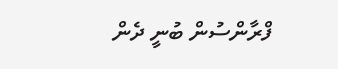ފްރާންސުން ބުނީ ދެން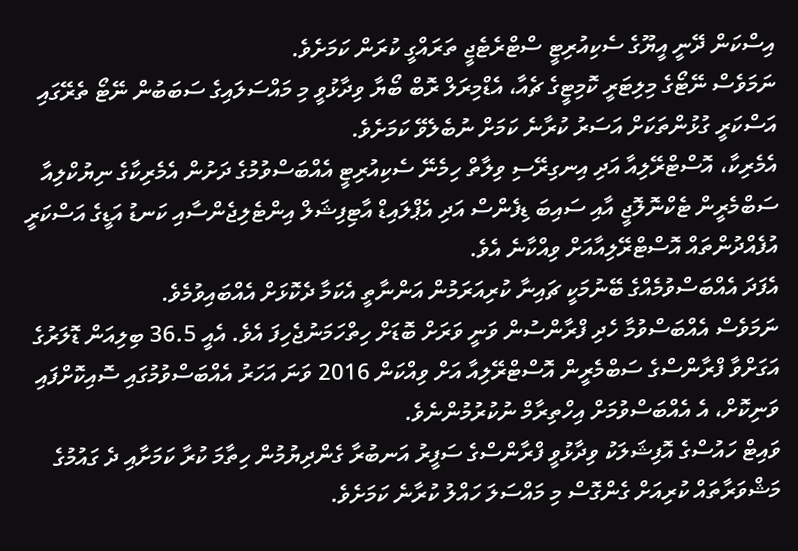އިސްކަން ދޭނީ އީޔޫގެ ސެކިއުރިޓީ ސްޓްރެޓެޖީ ތަރައްގީ ކުރަން ކަމަށެވެ.
ނަމަވެސް ނޭޓޯގެ މިލިޓަރީ ކޮމިޓީގެ ޗެއާ، އެޑްމިރަލް ރޮބް ބޯޔާ ވިދާޅުވީ މި މައްސަލައިގެ ސަބަބުން ނޭޓޯ ތެރޭގައި އަސްކަރީ ގުޅުންތަކަށް އަސަރު ކުރާނެ ކަމަށް ނުބެލެވޭ ކަމަށެވެ.
އެމެރިކާ، އޮސްޓްރޭލިއާ އަދި އިނގިރޭސި ވިލާތް ހިމެނޭ ސެކިއުރިޓީ އެއްބަސްވުމުގެ ދަށުން އެމެރިކާގެ ނިޔުކްލިއާ ސަބްމެރީން ޓެކްނޮލޮޖީ އާއި ސައިބަ ޑިފެންސް އަދި އެޕްލައިޑް އާޓިފިޝަލް އިންޓެލިޖެންސާއި ކަނޑު އަޑީގެ އަސްކަރީ އުފެއްދުންތައް އޮސްޓްރޭލިއާއަށް ވިއްކާނެ އެވެ.
އެފަދަ އެއްބަސްވުމެއްގެ ބޭނުމަކީ ޗައިނާ ކުރިއަރަމުން އަންނާތީ އެކަމާ ދެކޮޅަށް އެއްބައިވުމެވެ.
ނަމަވެސް އެއްބަސްވުމާ ހެދި ފްރާންސުން ވަނީ ވަރަށް ބޮޑަށް ހިތްހަމަނުޖެހިފަ އެވެ. އެއީ 36.5 ބިލިއަން ޑޮލަރުގެ އަގަށްވާ ފްރާންސްގެ ސަބްމެރީން އޮސްޓްރޭލިއާ އަށް ވިއްކަން 2016 ވަނަ އަހަރު އެއްބަސްވުމުގައި ސޮއިކޮށްފައި ވަނިކޮށް، އެ އެއްބަސްވުމަށް އިހްތިރާމް ނުކުރުމުންނެވެ.
ވައިޓް ހައުސްގެ އޮފިޝަލަކު ވިދާޅުވީ ފްރާންސްގެ ސަފީރު އަނބުރާ ގެންދިޔުމުން ހިތާމަ ކުރާ ކަމަށާއި ދެ ގައުމުގެ މަޝްވަރާތައް ކުރިއަށް ގެންގޮސް މި މައްސަލަ ހައްލު ކުރާނެ ކަމަށެވެ.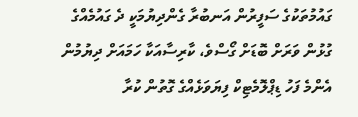ގައުމުތަކުގެ ސަފީރުން އަނބުރާ ގެންދިޔުމަކީ ދެ ގައުމެއްގެ ގުޅުން ވަރަށް ބޮޑަށް ގޯސްވެ، ކާރިސާއަކާ ހަމައަށް ދިޔުމުން އެންމެ ފަހު ޑިޕްލޮމެޓިކް ފިޔަވަޅެއްގެ ގޮތުން ކުރާ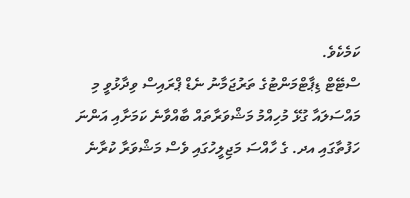ކަމެކެވެ.
ސްޓޭޓް ޑިޕާޓްމަންޓުގެ ތަރުޖަމާނު ނެޑް ޕްރައިސް ވިދާޅުވީ މި މައްސަލައާ ގުޅޭ މުހިއްމު މަޝްވަރާތައް ބާއްވާނެ ކަމަށާއި އަންނަ ހަފުތާގައި އދ. ގެ ހާއްސަ މަޖިލީހުގައި ވެސް މަޝްވަރާ ކުރާނެ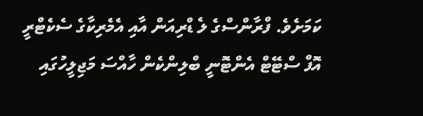ކަމަށެވެ. ފްރާންސްގެ ލެ ޑްރިއަން އާއި އެމެރިކާގެ ސެކެޓްރީ އޮފް ސްޓޭޓް އެންޓޮނީ ބްލިންކެން ހާއްސަ މަޖިލީހުގައި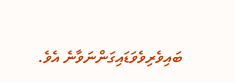ބައިވެރިވެވަޑައިގަންނަވާނެ އެވެ.